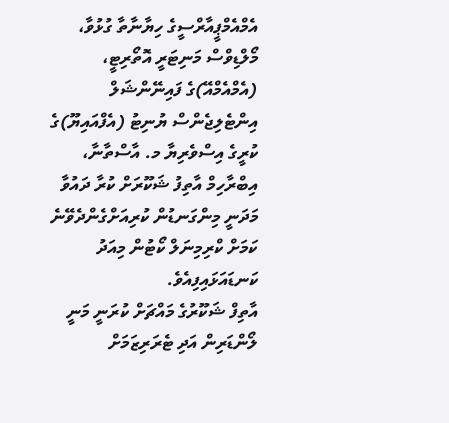އެމްއެމްޕީއާރްސީގެ ހިޔާނާތާ ގުޅުވާ، މޯލްޑިވްސް މަނިޓަރީ އޮތޯރިޓީ، (އެމްއެމްއޭ)ގެ ފައިނޭންޝަލް އިންޓެލިޖެންސް ޔުނިޓު (އެފްއައިޔޫ)ގެ ކުރީގެ އިސްވެރިޔާ މ. އާސްތާނާ، އިބްރާހިމް އާތިފު ޝަކޫރަށް ކުރާ ދައުވާ މަދަނީ މިންގަނޑުން ކުރިއަށްގެންދެވޭނެ ކަމަށް ކްރިމިނަލް ކޯޓުން މިއަދު ކަނޑައަޅައިފިއެވެ.
އާތިފް ޝަކޫރުގެ މައްޗަށް ކުރަނީ މަނީ ލޯންޑަރިން އަދި ޓެރަރިޒަމަށް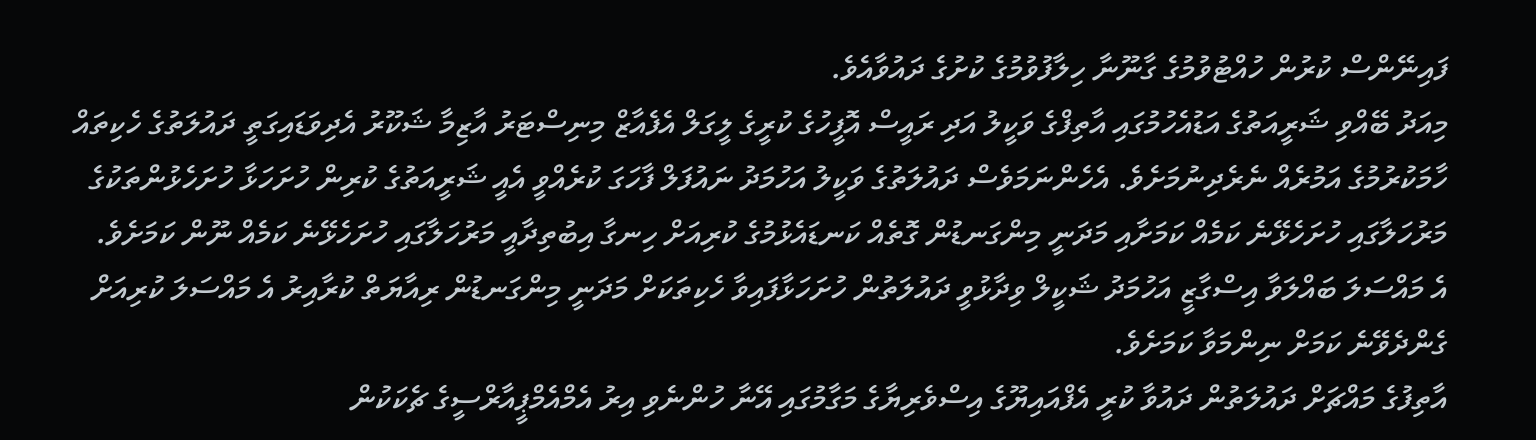ފައިނޭންސް ކުރުން ހުއްޓުވުމުގެ ގާނޫނާ ހިލާފުވުމުގެ ކުށުގެ ދައުވާއެވެ.
މިއަދު ބޭއްވި ޝަރީއަތުގެ އަޑުއެހުމުގައި އާތިފްގެ ވަކީލު އަދި ރައީސް އޮފީހުގެ ކުރީގެ ލީގަލް އެފެއާޒް މިނިސްޓަރު އާޒިމާ ޝަކޫރު އެދިވަޑައިގަތީ ދައުލަތުގެ ހެކިތައް ހާމަކުރުމުގެ އަމުރެއް ނެރެދިނުމަށެވެ. އެހެންނަމަވެސް ދައުލަތުގެ ވަކީލު އަހުމަދު ނައުފަލް ފާހަގަ ކުރެއްވީ އެއީ ޝަރީއަތުގެ ކުރިން ހުށަހަޅާ ހުށަހެޅުންތަކުގެ މަރުހަލާގައި ހުށަހެޅޭނެ ކަމެއް ކަމަށާއި މަދަނީ މިންގަނޑުން ގޮތެއް ކަނޑައެޅުމުގެ ކުރިއަށް ހިނގާ އިބުތިދާއީ މަރުހަލާގައި ހުށަހެޅޭނެ ކަމެއް ނޫން ކަމަށެވެ.
އެ މައްސަލަ ބައްލަވާ އިސްގާޒީ އަހުމަދު ޝަކީލް ވިދާޅުވީ ދައުލަތުން ހުށަހަޅާފައިވާ ހެކިތަކަށް މަދަނީ މިންގަނޑުން ރިއާޔަތް ކުރާއިރު އެ މައްސަލަ ކުރިއަށް ގެންދެވޭނެ ކަމަށް ނިންމަވާ ކަމަށެވެ.
އާތިފުގެ މައްޗަށް ދައުލަތުން ދައުވާ ކުރީ އެފްއައިޔޫގެ އިސްވެރިޔާގެ މަގާމުގައި އޭނާ ހުންނެވި އިރު އެމްއެމްޕީއާރްސީގެ ޗެކަކުން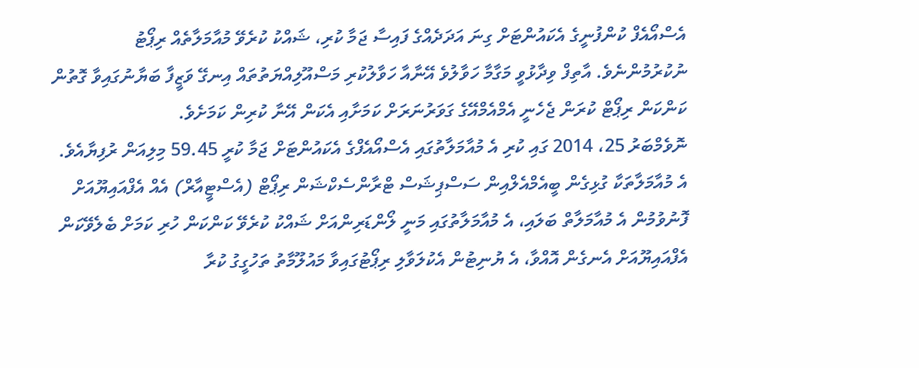އެސްއޯއެފް ކުންފުނީގެ އެކައުންޓަށް ގިނަ އަދަދެއްގެ ފައިސާ ޖަމާ ކުރި، ޝައްކު ކުރެވޭ މުއާމަލާތެއް ރިޕޯޓު ނުކުރުމުންނެވެ. އާތިފް ވިދާޅުވީ މަގާމާ ހަވާލުވެ އޭނާއާ ހަވާލުކުރި މަސްއޫލިއްޔަތުތައް އިނގޭ ވަޒީފާ ބަޔާނުގައިވާ ގޮތުން ކަންކަން ރިޕޯޓް ކުރަން ޖެހެނީ އެމްއެމްއޭގެ ގަވަރުނަރަށް ކަމަށާއި އެކަން އޭނާ ކުރިން ކަމަށެވެ.
ނޮވެމްބަރު 25، 2014 ގައި ކުރި އެ މުއާމަލާތުގައި އެސްއޯއެފްގެ އެކައުންޓަށް ޖަމާ ކުރީ 59.45 މިލިއަން ރުފިޔާއެވެ. އެ މުއާމަލާތަކާ ގުޅިގެން ބީއެމްއެލްއިން ސަސްޕިޝަސް ޓްރާންސެކްޝަން ރިޕޯޓް (އެސްޓީއާރް) އެއް އެފްއައިޔޫއަށް ފޮނުވުމުން އެ މުއާމަލާތް ބަލައި، އެ މުއާމަލާތުގައި މަނީ ލޯންޑަރިންއަށް ޝައްކު ކުރެވޭ ކަންކަން ހުރި ކަމަށް ބެލެވޭކަން އެފްއައިޔޫއަށް އެނގެން އޮއްވާ، އެ ޔުނިޓުން އެކުލަވާލި ރިޕޯޓުގައިވާ މައުލޫމާތު ތަހުގީގު ކުރާ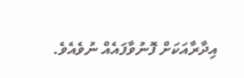އިދާރާއަކަށް ފޮނުވާފައެއް ނުވެއެވެ.